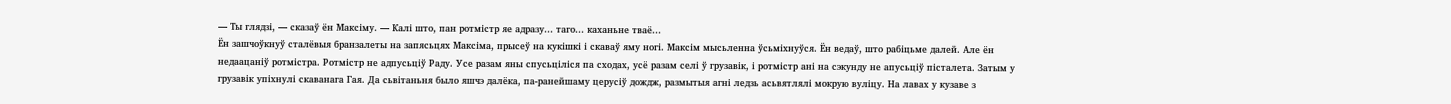— Ты глядзі, — сказаў ён Максіму. — Калі што, пан ротмістр яе адразу... таго... каханьне тваё...
Ён зашчоўкнуў сталёвыя бранзалеты на запясьцях Максіма, прысеў на кукішкі і скаваў яму ногі. Максім мысьленна ўсьміхнуўся. Ён ведаў, што рабіцьме далей. Але ён недаацаніў ротмістра. Ротмістр не адпусьціў Раду. Усе разам яны спусьціліся па сходах, усё разам селі ў грузавік, і ротмістр ані на сэкунду не апусьціў пісталета. Затым у грузавік упіхнулі скаванага Гая. Да сьвітаньня было яшчэ далёка, па-ранейшаму церусіў дождж, размытыя агні ледзь асьвятлялі мокрую вуліцу. На лавах у кузаве з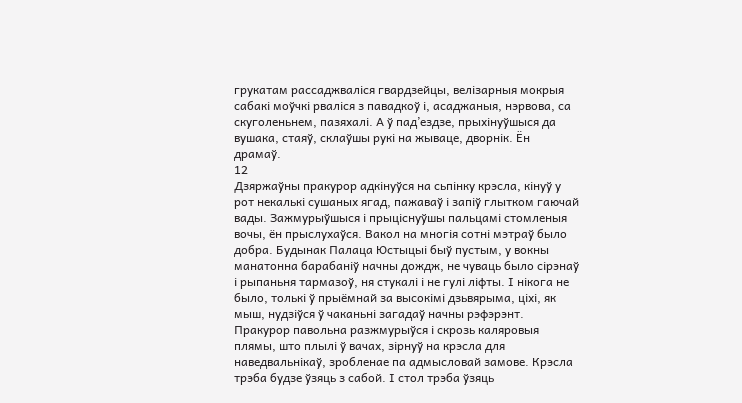грукатам рассаджваліся гвардзейцы, велізарныя мокрыя сабакі моўчкі рваліся з павадкоў і, асаджаныя, нэрвова, са скуголеньнем, пазяхалі. А ў пад’ездзе, прыхінуўшыся да вушака, стаяў, склаўшы рукі на жываце, дворнік. Ён драмаў.
12
Дзяржаўны пракурор адкінуўся на сьпінку крэсла, кінуў у рот некалькі сушаных ягад, пажаваў і запіў глытком гаючай вады. Зажмурыўшыся і прыціснуўшы пальцамі стомленыя вочы, ён прыслухаўся. Вакол на многія сотні мэтраў было добра. Будынак Палаца Юстыцыі быў пустым, у вокны манатонна барабаніў начны дождж, не чуваць было сірэнаў і рыпаньня тармазоў, ня стукалі і не гулі ліфты. І нікога не было, толькі ў прыёмнай за высокімі дзьвярыма, ціхі, як мыш, нудзіўся ў чаканьні загадаў начны рэфэрэнт. Пракурор павольна разжмурыўся і скрозь каляровыя плямы, што плылі ў вачах, зірнуў на крэсла для наведвальнікаў, зробленае па адмысловай замове. Крэсла трэба будзе ўзяць з сабой. І стол трэба ўзяць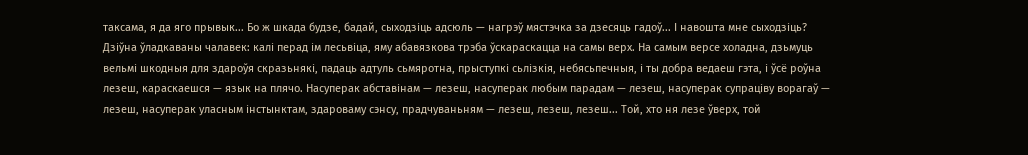таксама, я да яго прывык... Бо ж шкада будзе, бадай, сыходзіць адсюль — нагрэў мястэчка за дзесяць гадоў... І навошта мне сыходзіць? Дзiўна ўладкаваны чалавек: калі перад ім лесьвіца, яму абавязкова трэба ўскараскацца на самы верх. На самым версе холадна, дзьмуць вельмі шкодныя для здароўя скразьнякі, падаць адтуль сьмяротна, прыступкі сьлізкія, небясьпечныя, і ты добра ведаеш гэта, і ўсё роўна лезеш, караскаешся — язык на плячо. Насуперак абставінам — лезеш, насуперак любым парадам — лезеш, насуперак супраціву ворагаў — лезеш, насуперак уласным інстынктам, здароваму сэнсу, прадчуваньням — лезеш, лезеш, лезеш... Той, хто ня лезе ўверх, той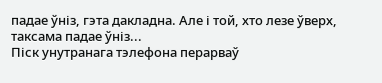падае ўніз, гэта дакладна. Але і той, хто лезе ўверх, таксама падае ўніз...
Піск унутранага тэлефона перарваў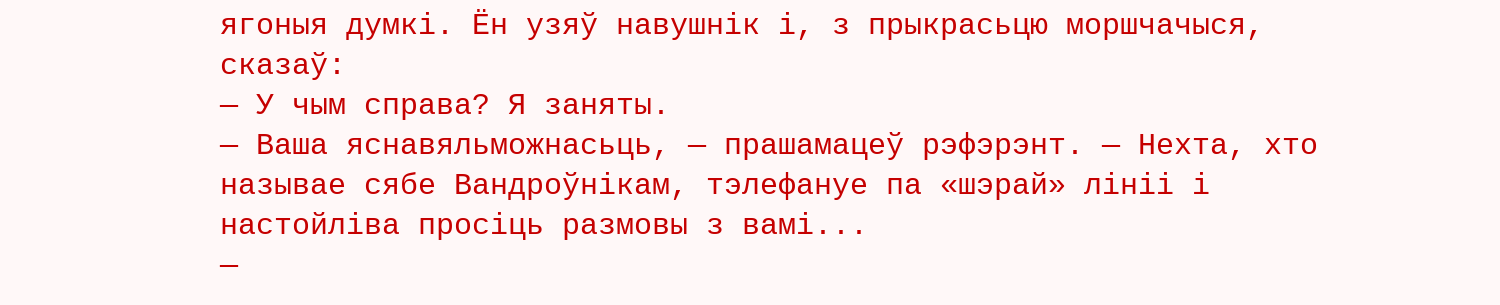ягоныя думкі. Ён узяў навушнік і, з прыкрасьцю моршчачыся, сказаў:
— У чым справа? Я заняты.
— Ваша яснавяльможнасьць, — прашамацеў рэфэрэнт. — Нехта, хто называе сябе Вандроўнікам, тэлефануе па «шэрай» лініі і настойліва просіць размовы з вамі...
—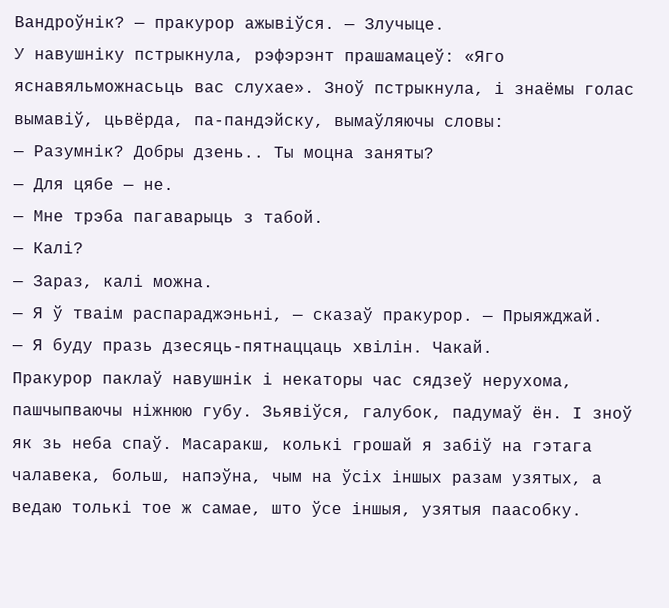Вандроўнік? — пракурор ажывіўся. — Злучыце.
У навушніку пстрыкнула, рэфэрэнт прашамацеў: «Яго яснавяльможнасьць вас слухае». Зноў пстрыкнула, і знаёмы голас вымавіў, цьвёрда, па-пандэйску, вымаўляючы словы:
— Разумнік? Добры дзень.. Ты моцна заняты?
— Для цябе — не.
— Мне трэба пагаварыць з табой.
— Калі?
— Зараз, калі можна.
— Я ў тваім распараджэньні, — сказаў пракурор. — Прыяжджай.
— Я буду празь дзесяць-пятнаццаць хвілін. Чакай.
Пракурор паклаў навушнік і некаторы час сядзеў нерухома, пашчыпваючы ніжнюю губу. Зьявіўся, галубок, падумаў ён. І зноў як зь неба спаў. Масаракш, колькі грошай я забіў на гэтага чалавека, больш, напэўна, чым на ўсіх іншых разам узятых, а ведаю толькі тое ж самае, што ўсе іншыя, узятыя паасобку.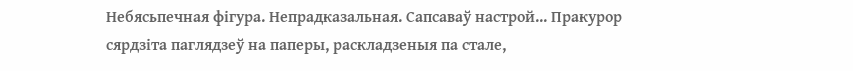Небясьпечная фігура. Непрадказальная. Сапсаваў настрой... Пракурор сярдзіта паглядзеў на паперы, раскладзеныя па стале,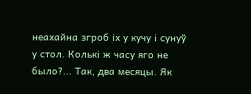неахайна згроб іх у кучу і сунуў у стол. Колькі ж часу яго не было?... Так, два месяцы. Як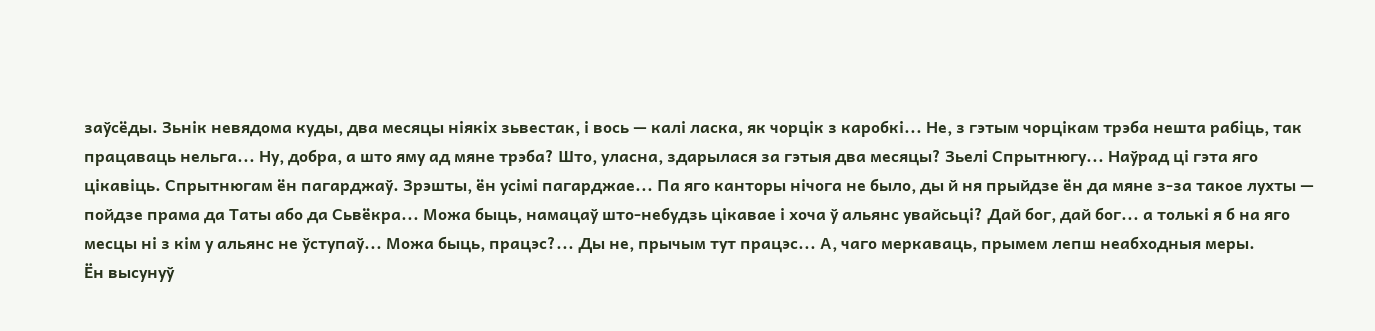заўсёды. Зьнік невядома куды, два месяцы ніякіх зьвестак, і вось — калі ласка, як чорцік з каробкі... Не, з гэтым чорцікам трэба нешта рабіць, так працаваць нельга... Ну, добра, а што яму ад мяне трэба? Што, уласна, здарылася за гэтыя два месяцы? Зьелі Спрытнюгу... Наўрад ці гэта яго цікавіць. Спрытнюгам ён пагарджаў. Зрэшты, ён усімі пагарджае... Па яго канторы нічога не было, ды й ня прыйдзе ён да мяне з-за такое лухты — пойдзе прама да Таты або да Сьвёкра... Можа быць, намацаў што-небудзь цікавае і хоча ў альянс увайсьці? Дай бог, дай бог... а толькі я б на яго месцы ні з кім у альянс не ўступаў... Можа быць, працэс?... Ды не, прычым тут працэс... А, чаго меркаваць, прымем лепш неабходныя меры.
Ён высунуў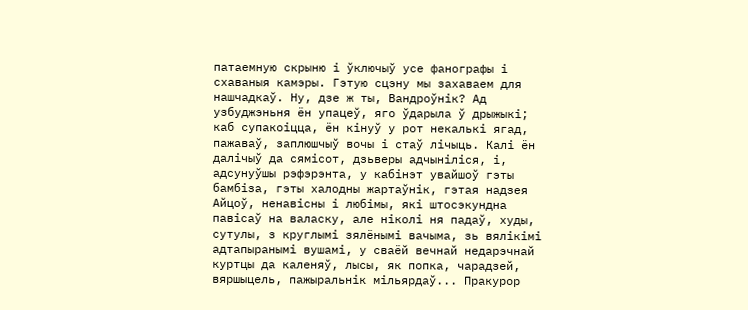патаемную скрыню і ўключыў усе фанографы і схаваныя камэры. Гэтую сцэну мы захаваем для нашчадкаў. Ну, дзе ж ты, Вандроўнік? Ад узбуджэньня ён упацеў, яго ўдарыла ў дрыжыкі; каб супакоіцца, ён кінуў у рот некалькі ягад, пажаваў, заплюшчыў вочы і стаў лічыць. Калі ён далічыў да сямісот, дзьверы адчыніліся, і, адсунуўшы рэфэрэнта, у кабінэт увайшоў гэты бамбіза, гэты халодны жартаўнік, гэтая надзея Айцоў, ненавісны і любімы, які штосэкундна павісаў на валаску, але ніколі ня падаў, худы, сутулы, з круглымі зялёнымі вачыма, зь вялікімі адтапыранымі вушамі, у сваёй вечнай недарэчнай куртцы да каленяў, лысы, як попка, чарадзей, вяршыцель, пажыральнік мільярдаў... Пракурор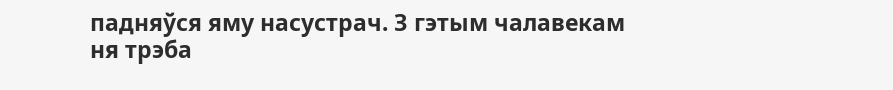падняўся яму насустрач. З гэтым чалавекам ня трэба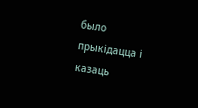было прыкідацца і казаць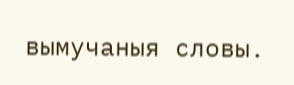вымучаныя словы.